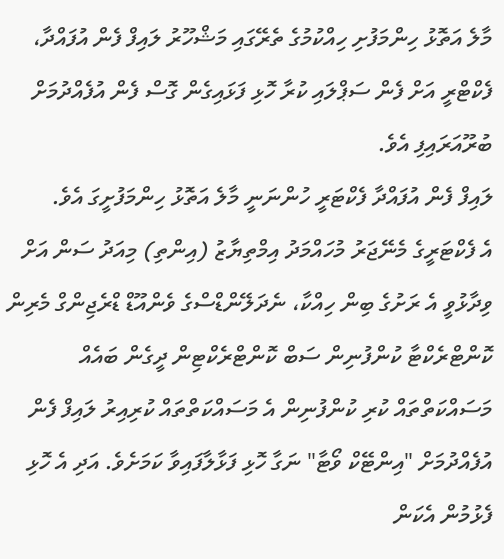މާލެ އަތޮޅު ހިންމަފުށި ހިއްކުމުގެ ތެރޭގައި މަޝްހޫރު ލައިފް ފެން އުފައްދާ، ފެކްޓްރީ އަށް ފެން ސަޕްލައި ކުރާ ހޮޅި ފަޅައިގެން ގޮސް ފެން އުފެއްދުމަށް ބުރޫއަރައިފި އެވެ.
ލައިފް ފެން އުފައްދާ ފެކްޓަރީ ހުންނަނީ މާލެ އަތޮޅު ހިންމަފުށީގަ އެވެ.
އެ ފެކްޓަރީގެ މެނޭޖަރު މުހައްމަދު އިމްތިޔާޒު (އިންތި) މިއަދު ސަން އަށް ވިދާޅުވީ އެ ރަށުގެ ބިން ހިއްކާ، ނެދަލޭންޑްސްގެ ވެންއޫޑް ޑްރެޖިންގް މެރިން ކޮންޓްރެކްޓާ ކުންފުނިން ސަބް ކޮންޓްރެކްޓިން ދީގެން ބައެއް މަސައްކަތްތައް ކުރި ކުންފުނިން އެ މަސައްކަތްތައް ކުރިއިރު ލައިފް ފެން އުފެއްދުމަށް "އިންޓޭކް ވޯޓާ" ނަގާ ހޮޅި ފަޅާލާފައިވާ ކަމަށެވެ. އަދި އެ ހޮޅި ފެޅުމުން އެކަން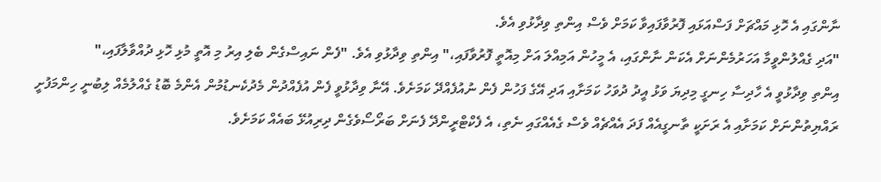ނާންގައި އެ ހޮޅި މައްޗަށް ފަސްއަޅައި ފޮރުވާފައިވާ ކަމަށް ވެސް އިންތި ވިދާޅުވި އެވެ.
"އަދި ގެއްލުންވީމާ އަހަރުމެންނަށް އެކަން ނާންގައި، އެ މީހުން އަމިއްލަ އަށް މިއޮތީ ފޮރުވާފައި،" އިންތި ވިދާޅުވި އެވެ. "ފެން ނައިސްގެން ބެލި އިރު މި އޮތީ މުޅި ހޮޅި ދުއްވާލާފައި،"
އިންތި ވިދާޅުވީ އެ ހާދިސާ ހިނގީ މިދިޔަ ވަޅު އީދު ދުވަހު ކަމަށާއި އަދި އޭގެ ފަހުން ފެން ނުއުފެއްދޭ ކަމަށެވެ. އޭނާ ވިދާޅުވީ ފެން އުފެއްދުން މެދުކެނޑުމުން އެންމެ ބޮޑު ގެއްލުމެއް ލިބުނީ ހިންމަފުށީ ރައްޔިތުންނަށް ކަމަށާއި އެ ރަށަކީ ތާނގީއެއް ފަދަ އެއްޗެއް ވެސް ގެއެއްގައި ނެތި، އެ ފެކްޓްރީންދޭ ފެނަށް ބަރޯސޯވެގެން ދިރިއުޅޭ ބައެއް ކަމަށެވެ.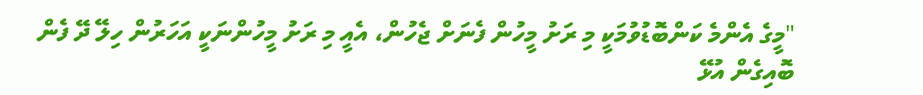"މީގެ އެންމެ ކަންބޮޑުވުމަކީ މި ރަށު މީހުން ފެނަށް ޖެހުން، އެއީ މި ރަށު މީހުންނަކީ އަހަރުން ހިލޭ ދޭ ފެން ބޮއިގެން އުޅޭ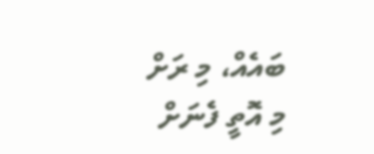ބައެއް، މި ރަށް މި އޮތީ ފެނަށް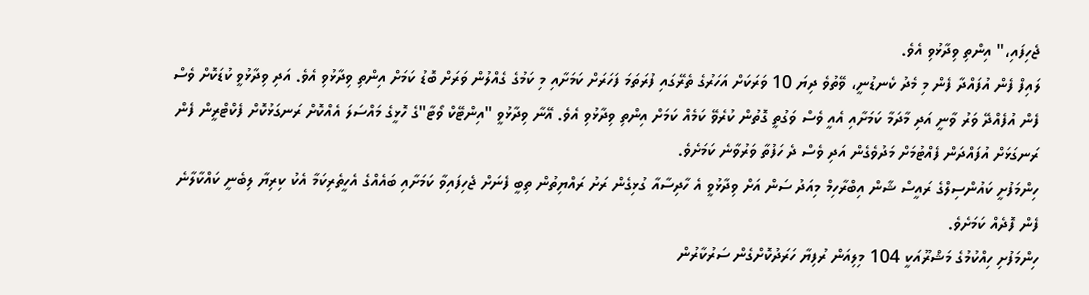ޖެހިފައި،" އިންތި ވިދާޅުވި އެވެ.
ލައިފް ފެން އުފައްދާ ފެން މި މެދު ކެނޑުނީ، ވޭތުވެ ދިޔަ 10 ވަރަކަށް އަހަރުގެ ތެރޭގައި ފުރަތަމަ ފަހަރަށް ކަމަށާއި މި ކަމުގެ ގެއްލުން ވަރަށް ބޮޑު ކަމަށް އިންތި ވިދާޅުވި އެވެ. އަދި ވިދާޅުވީ ކުޑަކޮށް ވެސް ފެން އުފެއްދޭ ވަރު ވާނީ އަދި މާދަމާ ކަމަށާއި އެއީ ވެސް ވަގުތީ ގޮތުން ކުރެވޭ ކަމެއް ކަމަށް އިންތި ވިދާޅުވި އެވެ. އޭނާ ވިދާޅުވީ "އިންޓޭކް ވޯޓާ"ގެ ހޮޅީގެ މައްސަލަ އެއްކޮށް ރަނގަޅުކޮށް ފެކްޓްރީން ފެން ރަނގަޅަށް އުފައްދަން ފެއްޓުމަށް މަދުވެގެން އަދި ވެސް ދެ ހަފުތާ ވަރުވާނެ ކަމަށެވެ.
ހިންމަފުށީ ކައުންސިލްގެ ރައީސް ޝާން އިބްރާހިމް މިއަދު ސަން އަށް ވިދާޅުވީ އެ ހާދިސާއާ ގުޅިގެން ރަށު ރައްޔިތުން ތިބީ ފެނަށް ޖެހިފައިވާ ކަމަށާއި ބައެއްގެ އެހީތެރިކަމާ އެކު ކިރިޔާ ލިބެނީ ކައްކާލާނެ ފެން ފޮދެއް ކަމަށެވެ.
ހިންމަފުށި ހިއްކުމުގެ މަޝްރޫއަކީ 104 މިލިއަން ރުފިޔާ ހަރަދުކޮށްގެން ސަރުކާރުން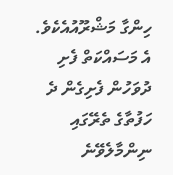ހިންގާ މަޝްރޫއުއެކެވެ. އެ މަސައްކަތް ފެށި ދުވަހުން ފެށިގެން ދެ ހަފުތާގެ ތެރޭގައި ނިންމާލެވޭނެ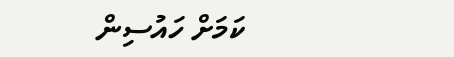ކަމަށް ހައުސިން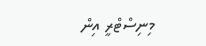މިނިސްޓްރީ އިން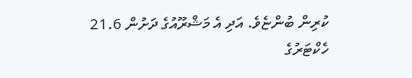ކުރިން ބުންޏެވެ. އަދި އެ މަޝްރޫއުގެ ދަށުން 21.6 ހެކްޓަރުގެ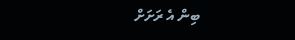ބިން އެ ރަށަށް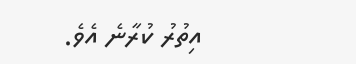އިތުރު ކުރާނެ އެވެ.